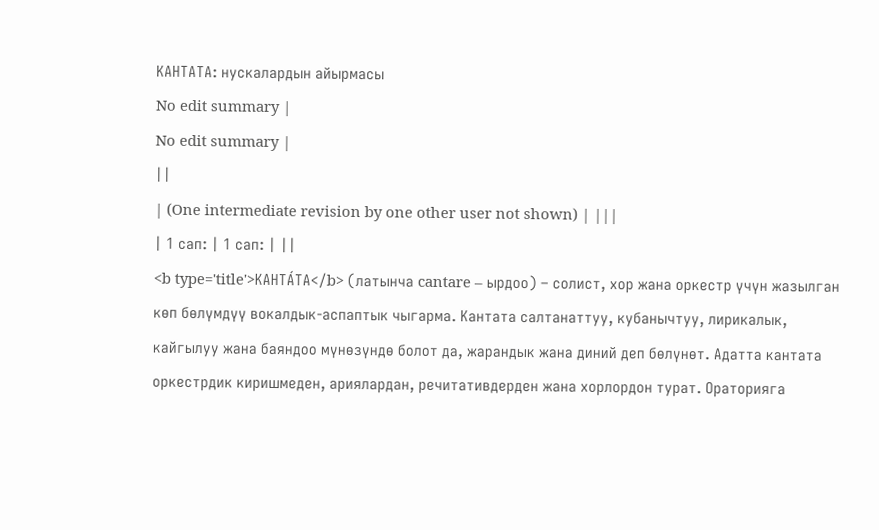КАНТАТА: нускалардын айырмасы
No edit summary |
No edit summary |
||
| (One intermediate revision by one other user not shown) | |||
| 1 сап: | 1 сап: | ||
<b type='title'>КАНТА́ТА</b> (латынча cantare – ырдоо) – солист, хор жана оркестр үчүн жазылган көп бөлүмдүү вокалдык-аспаптык чыгарма. Кантата салтанаттуу, кубанычтуу, лирикалык, кайгылуу жана баяндоо мүнөзүндө болот да, жарандык жана диний деп бөлүнөт. Адатта кантата оркестрдик киришмеден, ариялардан, речитативдерден жана хорлордон турат. Ораторияга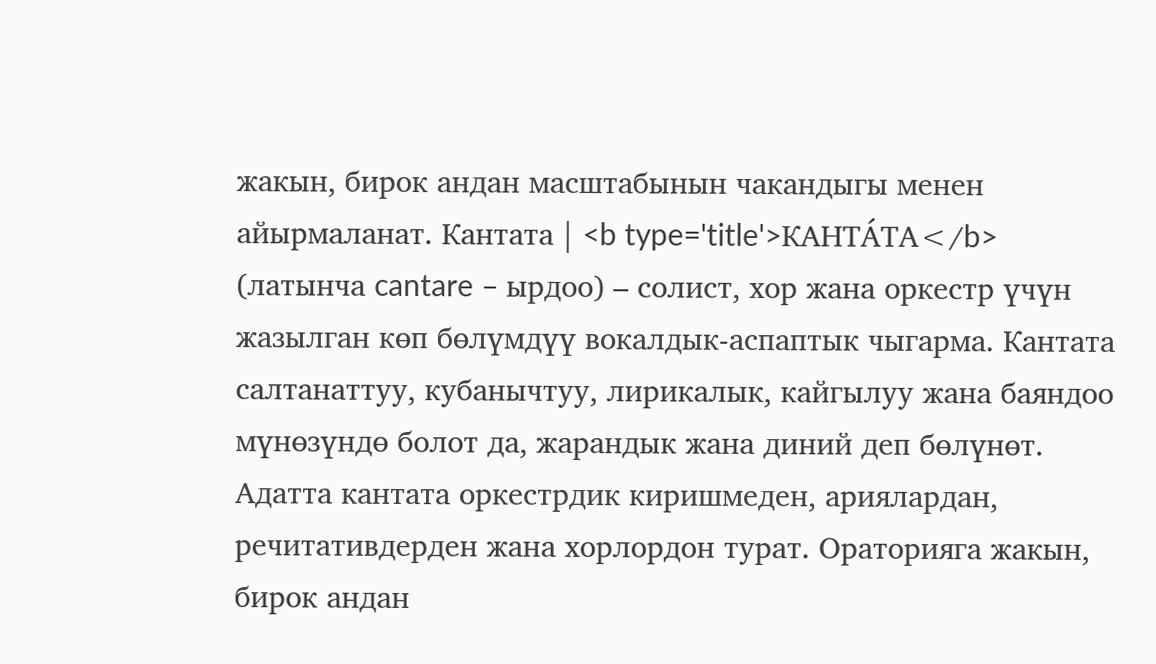жакын, бирок андан масштабынын чакандыгы менен айырмаланат. Кантата | <b type='title'>КАНТА́ТА</b> (латынча cantare – ырдоо) – солист, хор жана оркестр үчүн жазылган көп бөлүмдүү вокалдык-аспаптык чыгарма. Кантата салтанаттуу, кубанычтуу, лирикалык, кайгылуу жана баяндоо мүнөзүндө болот да, жарандык жана диний деп бөлүнөт. Адатта кантата оркестрдик киришмеден, ариялардан, речитативдерден жана хорлордон турат. Ораторияга жакын, бирок андан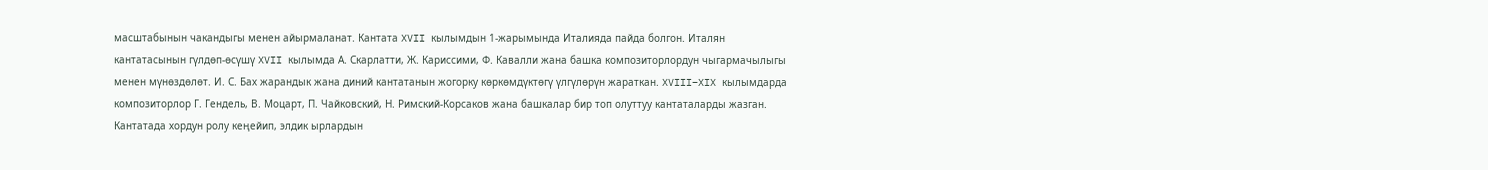масштабынын чакандыгы менен айырмаланат. Кантата XVII кылымдын 1-жарымында Италияда пайда болгон. Италян кантатасынын гүлдөп-өсүшү XVII кылымда А. Скарлатти, Ж. Кариссими, Ф. Кавалли жана башка композиторлордун чыгармачылыгы менен мүнөздөлөт. И. С. Бах жарандык жана диний кантатанын жогорку көркөмдүктөгү үлгүлөрүн жараткан. XVIII–XIX кылымдарда композиторлор Г. Гендель, В. Моцарт, П. Чайковский, Н. Римский-Корсаков жана башкалар бир топ олуттуу кантаталарды жазган. Кантатада хордун ролу кеңейип, элдик ырлардын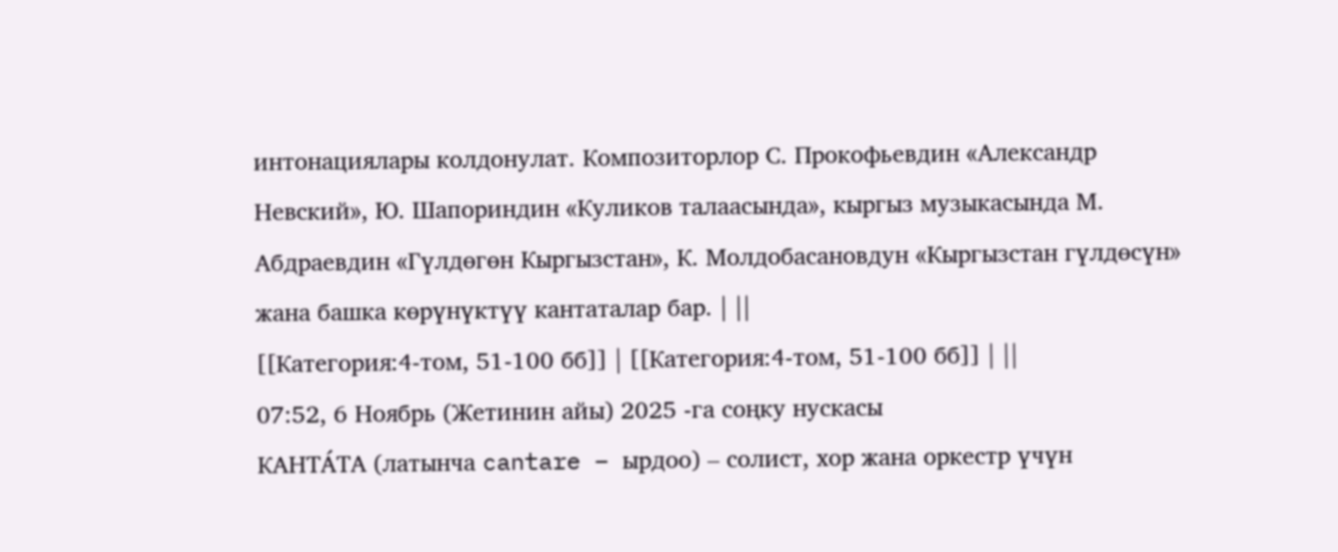интонациялары колдонулат. Композиторлор С. Прокофьевдин «Александр Невский», Ю. Шапориндин «Куликов талаасында», кыргыз музыкасында М. Абдраевдин «Гүлдөгөн Кыргызстан», К. Молдобасановдун «Кыргызстан гүлдөсүн» жана башка көрүнүктүү кантаталар бар. | ||
[[Категория:4-том, 51-100 бб]] | [[Категория:4-том, 51-100 бб]] | ||
07:52, 6 Ноябрь (Жетинин айы) 2025 -га соңку нускасы
КАНТА́ТА (латынча cantare – ырдоо) – солист, хор жана оркестр үчүн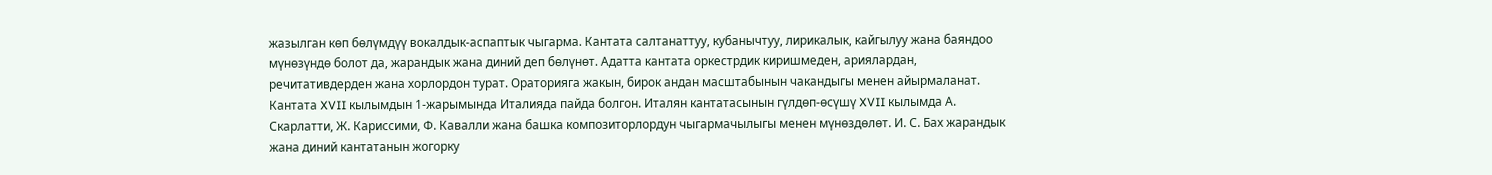жазылган көп бөлүмдүү вокалдык-аспаптык чыгарма. Кантата салтанаттуу, кубанычтуу, лирикалык, кайгылуу жана баяндоо мүнөзүндө болот да, жарандык жана диний деп бөлүнөт. Адатта кантата оркестрдик киришмеден, ариялардан, речитативдерден жана хорлордон турат. Ораторияга жакын, бирок андан масштабынын чакандыгы менен айырмаланат. Кантата XVII кылымдын 1-жарымында Италияда пайда болгон. Италян кантатасынын гүлдөп-өсүшү XVII кылымда А. Скарлатти, Ж. Кариссими, Ф. Кавалли жана башка композиторлордун чыгармачылыгы менен мүнөздөлөт. И. С. Бах жарандык жана диний кантатанын жогорку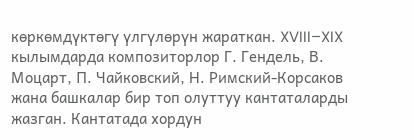көркөмдүктөгү үлгүлөрүн жараткан. XVIII–XIX кылымдарда композиторлор Г. Гендель, В. Моцарт, П. Чайковский, Н. Римский-Корсаков жана башкалар бир топ олуттуу кантаталарды жазган. Кантатада хордун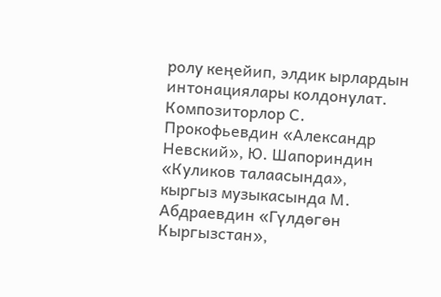ролу кеңейип, элдик ырлардын интонациялары колдонулат. Композиторлор С. Прокофьевдин «Александр Невский», Ю. Шапориндин «Куликов талаасында», кыргыз музыкасында М. Абдраевдин «Гүлдөгөн Кыргызстан»,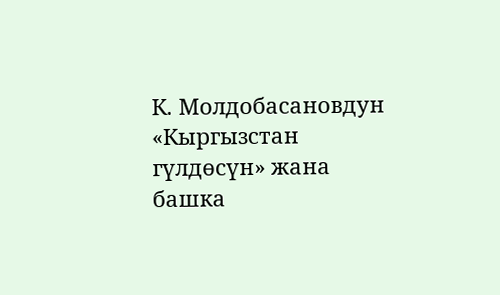К. Молдобасановдун «Кыргызстан гүлдөсүн» жана башка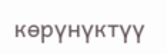көрүнүктүү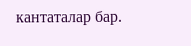кантаталар бар.